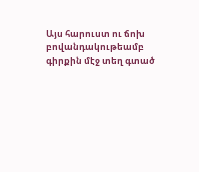Այս հարուստ ու ճոխ բովանդակութեամբ գիրքին մէջ տեղ գտած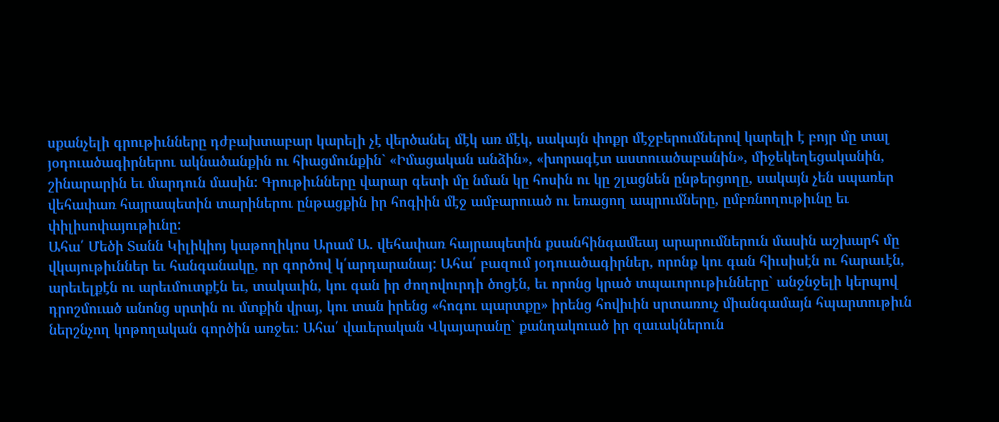սքանչելի գրութիւնները դժբախտաբար կարելի չէ վերծանել մէկ առ մէկ, սակայն փոքր մէջբերումներով կարելի է բոյր մը տալ յօդուածագիրներու ակնածանքին ու հիացմունքին` «Իմացական անձին», «խորագէտ աստուածաբանին», միջեկեղեցականին, շինարարին եւ մարդուն մասին: Գրութիւնները վարար գետի մը նման կը հոսին ու կը շլացնեն ընթերցողը, սակայն չեն սպառեր վեհափառ հայրապետին տարիներու ընթացքին իր հոգիին մէջ ամբարուած ու եռացող ապրումները, ըմբռնողութիւնը եւ փիլիսոփայութիւնը:
Ահա՛ Մեծի Տանն Կիլիկիոյ կաթողիկոս Արամ Ա. վեհափառ հայրապետին քսանհինգամեայ արարումներուն մասին աշխարհ մը վկայութիւններ եւ հանգանակը, որ գործով կ՛արդարանայ: Ահա՛ բազում յօդուածագիրներ, որոնք կու գան հիւսիսէն ու հարաւէն, արեւելքէն ու արեւմուտքէն եւ, տակաւին, կու գան իր ժողովուրդի ծոցէն, եւ որոնց կրած տպաւորութիւնները` անջնջելի կերպով դրոշմուած անոնց սրտին ու մտքին վրայ, կու տան իրենց «հոգու պարտքը» իրենց հովիւին սրտառուչ միանգամայն հպարտութիւն ներշնչող կոթողական գործին առջեւ: Ահա՛ վաւերական Վկայարանը` քանդակուած իր զաւակներուն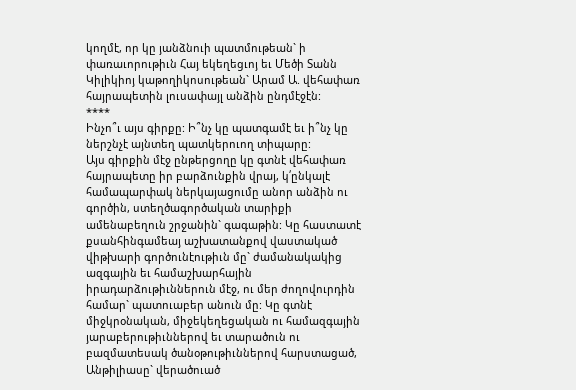կողմէ, որ կը յանձնուի պատմութեան` ի փառաւորութիւն Հայ եկեղեցւոյ եւ Մեծի Տանն Կիլիկիոյ կաթողիկոսութեան` Արամ Ա. վեհափառ հայրապետին լուսափայլ անձին ընդմէջէն:
****
Ինչո՞ւ այս գիրքը: Ի՞նչ կը պատգամէ եւ ի՞նչ կը ներշնչէ այնտեղ պատկերուող տիպարը:
Այս գիրքին մէջ ընթերցողը կը գտնէ վեհափառ հայրապետը իր բարձունքին վրայ, կ՛ընկալէ համապարփակ ներկայացումը անոր անձին ու գործին, ստեղծագործական տարիքի ամենաբեղուն շրջանին` գագաթին: Կը հաստատէ քսանհինգամեայ աշխատանքով վաստակած վիթխարի գործունէութիւն մը` ժամանակակից ազգային եւ համաշխարհային իրադարձութիւններուն մէջ, ու մեր ժողովուրդին համար` պատուաբեր անուն մը: Կը գտնէ միջկրօնական, միջեկեղեցական ու համազգային յարաբերութիւններով եւ տարածուն ու բազմատեսակ ծանօթութիւններով հարստացած, Անթիլիասը` վերածուած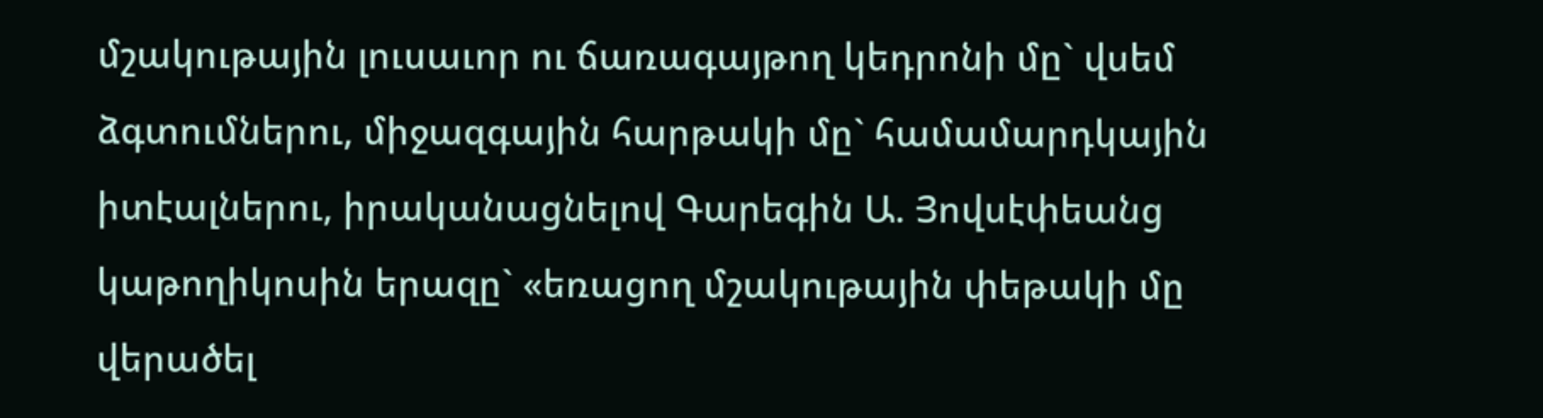մշակութային լուսաւոր ու ճառագայթող կեդրոնի մը` վսեմ ձգտումներու, միջազգային հարթակի մը` համամարդկային իտէալներու, իրականացնելով Գարեգին Ա. Յովսէփեանց կաթողիկոսին երազը` «եռացող մշակութային փեթակի մը վերածել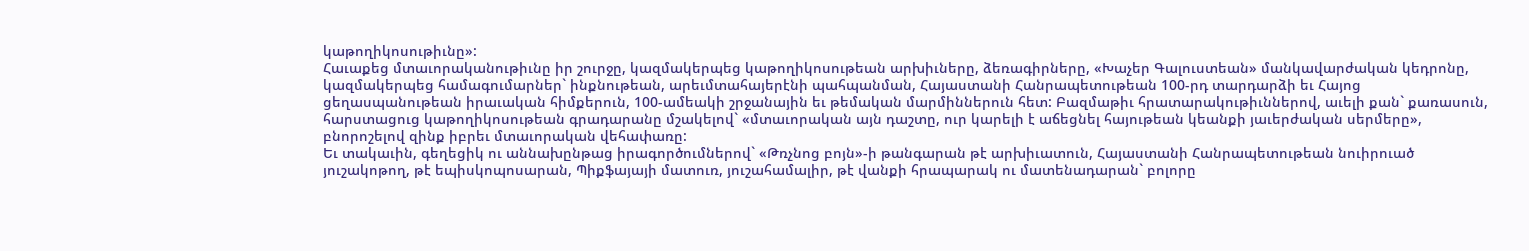կաթողիկոսութիւնը»:
Հաւաքեց մտաւորականութիւնը իր շուրջը, կազմակերպեց կաթողիկոսութեան արխիւները, ձեռագիրները, «Խաչեր Գալուստեան» մանկավարժական կեդրոնը, կազմակերպեց համագումարներ` ինքնութեան, արեւմտահայերէնի պահպանման, Հայաստանի Հանրապետութեան 100-րդ տարդարձի եւ Հայոց ցեղասպանութեան իրաւական հիմքերուն, 100-ամեակի շրջանային եւ թեմական մարմիններուն հետ: Բազմաթիւ հրատարակութիւններով, աւելի քան` քառասուն, հարստացուց կաթողիկոսութեան գրադարանը մշակելով` «մտաւորական այն դաշտը, ուր կարելի է աճեցնել հայութեան կեանքի յաւերժական սերմերը», բնորոշելով զինք իբրեւ մտաւորական վեհափառը:
Եւ տակաւին, գեղեցիկ ու աննախընթաց իրագործումներով` «Թռչնոց բոյն»-ի թանգարան թէ արխիւատուն, Հայաստանի Հանրապետութեան նուիրուած յուշակոթող, թէ եպիսկոպոսարան, Պիքֆայայի մատուռ, յուշահամալիր, թէ վանքի հրապարակ ու մատենադարան` բոլորը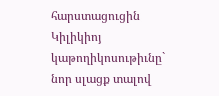հարստացուցին Կիլիկիոյ կաթողիկոսութիւնը` նոր սլացք տալով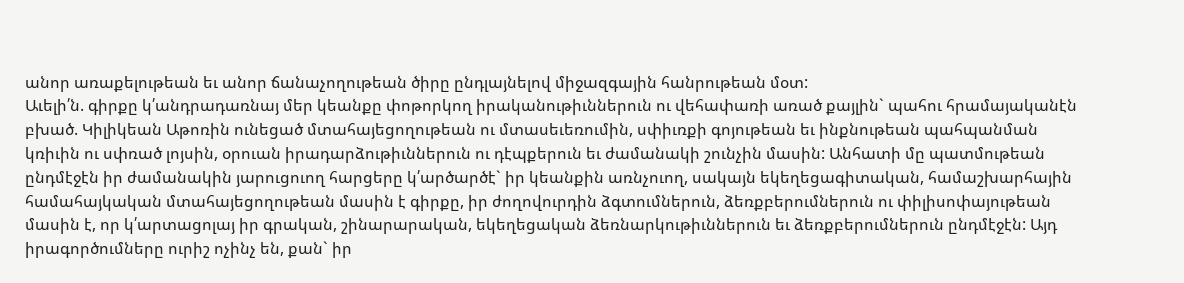անոր առաքելութեան եւ անոր ճանաչողութեան ծիրը ընդլայնելով միջազգային հանրութեան մօտ:
Աւելի՛ն. գիրքը կ՛անդրադառնայ մեր կեանքը փոթորկող իրականութիւններուն ու վեհափառի առած քայլին` պահու հրամայականէն բխած. Կիլիկեան Աթոռին ունեցած մտահայեցողութեան ու մտասեւեռումին, սփիւռքի գոյութեան եւ ինքնութեան պահպանման կռիւին ու սփռած լոյսին, օրուան իրադարձութիւններուն ու դէպքերուն եւ ժամանակի շունչին մասին: Անհատի մը պատմութեան ընդմէջէն իր ժամանակին յարուցուող հարցերը կ՛արծարծէ` իր կեանքին առնչուող, սակայն եկեղեցագիտական, համաշխարհային համահայկական մտահայեցողութեան մասին է գիրքը, իր ժողովուրդին ձգտումներուն, ձեռքբերումներուն ու փիլիսոփայութեան մասին է, որ կ՛արտացոլայ իր գրական, շինարարական, եկեղեցական ձեռնարկութիւններուն եւ ձեռքբերումներուն ընդմէջէն: Այդ իրագործումները ուրիշ ոչինչ են, քան` իր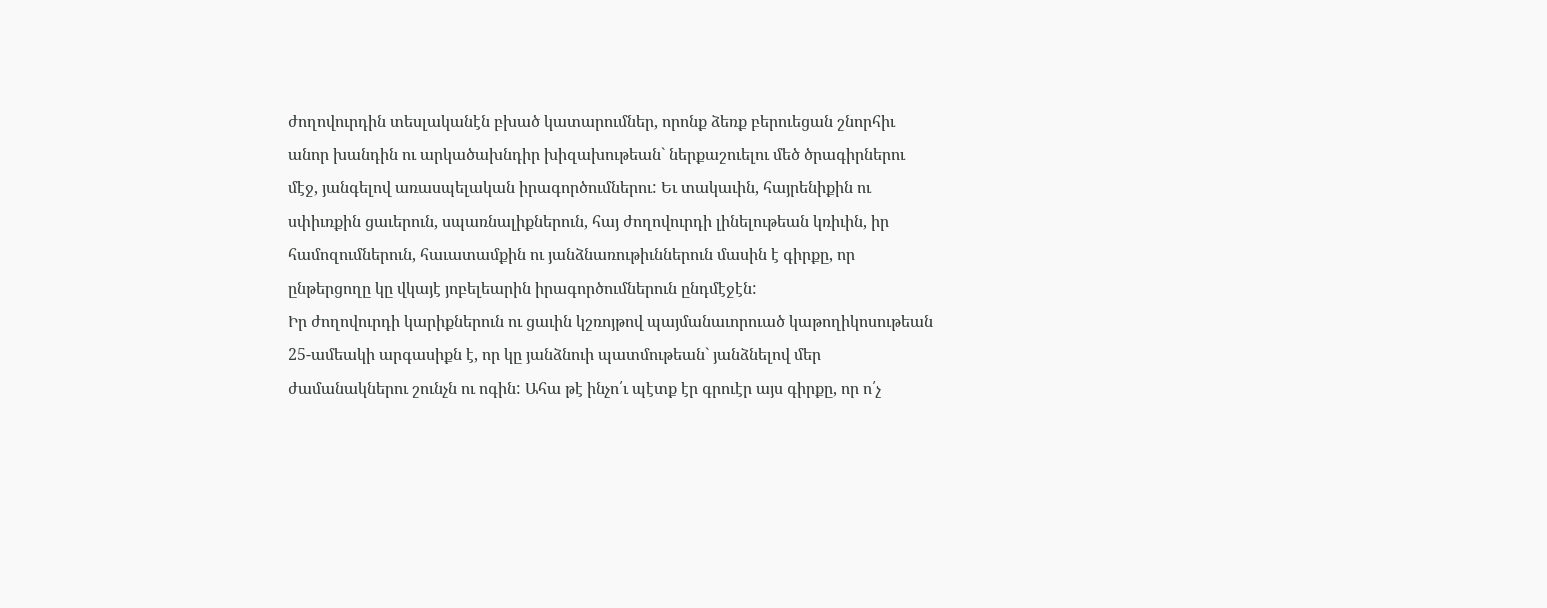ժողովուրդին տեսլականէն բխած կատարումներ, որոնք ձեռք բերուեցան շնորհիւ անոր խանդին ու արկածախնդիր խիզախութեան` ներքաշուելու մեծ ծրագիրներու մէջ, յանգելով առասպելական իրագործումներու: Եւ տակաւին, հայրենիքին ու սփիւռքին ցաւերուն, սպառնալիքներուն, հայ ժողովուրդի լինելութեան կռիւին, իր համոզումներուն, հաւատամքին ու յանձնառութիւններուն մասին է գիրքը, որ ընթերցողը կը վկայէ յոբելեարին իրագործումներուն ընդմէջէն:
Իր ժողովուրդի կարիքներուն ու ցաւին կշռոյթով պայմանաւորուած կաթողիկոսութեան 25-ամեակի արգասիքն է, որ կը յանձնուի պատմութեան` յանձնելով մեր ժամանակներու շունչն ու ոգին: Ահա թէ ինչո՛ւ պէտք էր գրուէր այս գիրքը, որ ո՛չ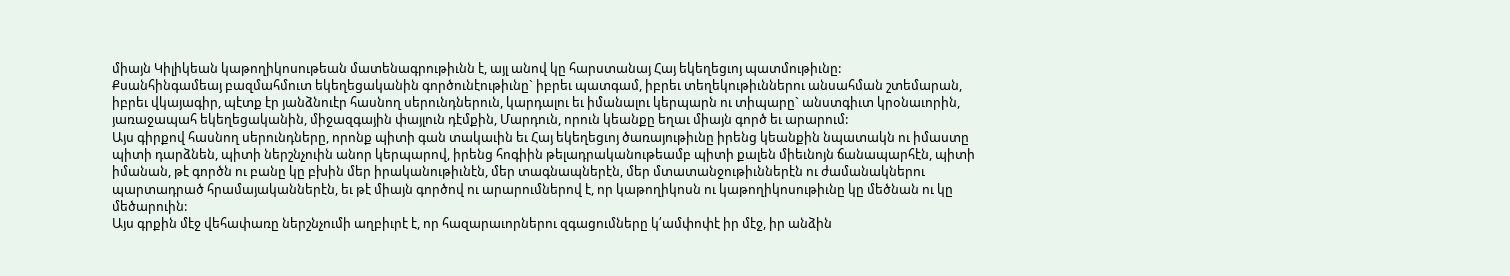միայն Կիլիկեան կաթողիկոսութեան մատենագրութիւնն է, այլ անով կը հարստանայ Հայ եկեղեցւոյ պատմութիւնը:
Քսանհինգամեայ բազմահմուտ եկեղեցականին գործունէութիւնը` իբրեւ պատգամ, իբրեւ տեղեկութիւններու անսահման շտեմարան, իբրեւ վկայագիր, պէտք էր յանձնուէր հասնող սերունդներուն, կարդալու եւ իմանալու կերպարն ու տիպարը` անստգիւտ կրօնաւորին, յառաջապահ եկեղեցականին, միջազգային փայլուն դէմքին, Մարդուն, որուն կեանքը եղաւ միայն գործ եւ արարում:
Այս գիրքով հասնող սերունդները, որոնք պիտի գան տակաւին եւ Հայ եկեղեցւոյ ծառայութիւնը իրենց կեանքին նպատակն ու իմաստը պիտի դարձնեն, պիտի ներշնչուին անոր կերպարով, իրենց հոգիին թելադրականութեամբ պիտի քալեն միեւնոյն ճանապարհէն, պիտի իմանան, թէ գործն ու բանը կը բխին մեր իրականութիւնէն, մեր տագնապներէն, մեր մտատանջութիւններէն ու ժամանակներու պարտադրած հրամայականներէն, եւ թէ միայն գործով ու արարումներով է, որ կաթողիկոսն ու կաթողիկոսութիւնը կը մեծնան ու կը մեծարուին:
Այս գրքին մէջ վեհափառը ներշնչումի աղբիւրէ է, որ հազարաւորներու զգացումները կ՛ամփոփէ իր մէջ, իր անձին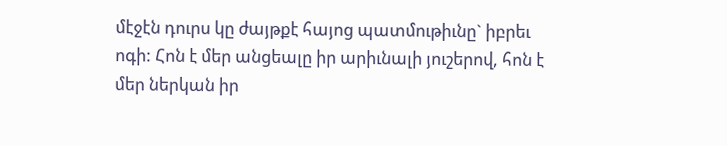մէջէն դուրս կը ժայթքէ հայոց պատմութիւնը` իբրեւ ոգի: Հոն է մեր անցեալը իր արիւնալի յուշերով, հոն է մեր ներկան իր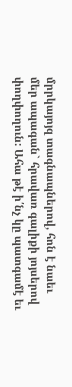մրրկայոյզ տագնապներով, հոն է նաեւ մեր ապագան` հրավառ գալիքի յոյսերով փողփողուն: Ահա թէ ի՛նչ կը պատգամէ եւ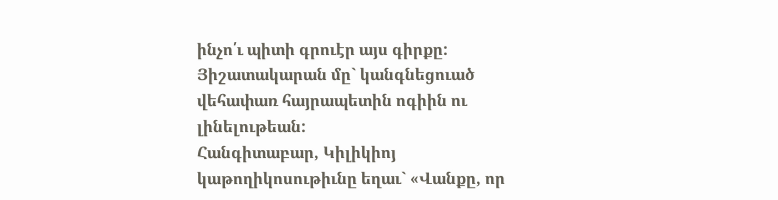ինչո՛ւ պիտի գրուէր այս գիրքը: Յիշատակարան մը` կանգնեցուած վեհափառ հայրապետին ոգիին ու լինելութեան:
Հանգիտաբար, Կիլիկիոյ կաթողիկոսութիւնը եղաւ` «Վանքը, որ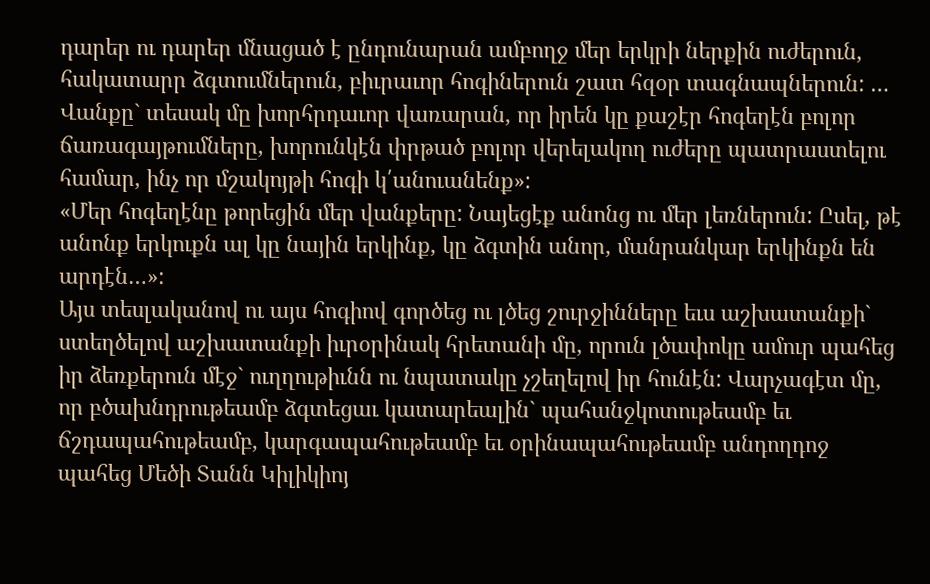դարեր ու դարեր մնացած է ընդունարան ամբողջ մեր երկրի ներքին ուժերուն, հակատարր ձգտումներուն, բիւրաւոր հոգիներուն շատ հզօր տագնապներուն: … Վանքը` տեսակ մը խորհրդաւոր վառարան, որ իրեն կը քաշէր հոգեղէն բոլոր ճառագայթումները, խորունկէն փրթած բոլոր վերելակող ուժերը պատրաստելու համար, ինչ որ մշակոյթի հոգի կ՛անուանենք»:
«Մեր հոգեղէնը թորեցին մեր վանքերը: Նայեցէք անոնց ու մեր լեռներուն: Ըսել, թէ անոնք երկուքն ալ կը նային երկինք, կը ձգտին անոր, մանրանկար երկինքն են արդէն…»:
Այս տեսլականով ու այս հոգիով գործեց ու լծեց շուրջինները եւս աշխատանքի` ստեղծելով աշխատանքի իւրօրինակ հրետանի մը, որուն լծափոկը ամուր պահեց իր ձեռքերուն մէջ` ուղղութիւնն ու նպատակը չշեղելով իր հունէն: Վարչագէտ մը, որ բծախնդրութեամբ ձգտեցաւ կատարեալին` պահանջկոտութեամբ եւ ճշդապահութեամբ, կարգապահութեամբ եւ օրինապահութեամբ անդողդոջ պահեց Մեծի Տանն Կիլիկիոյ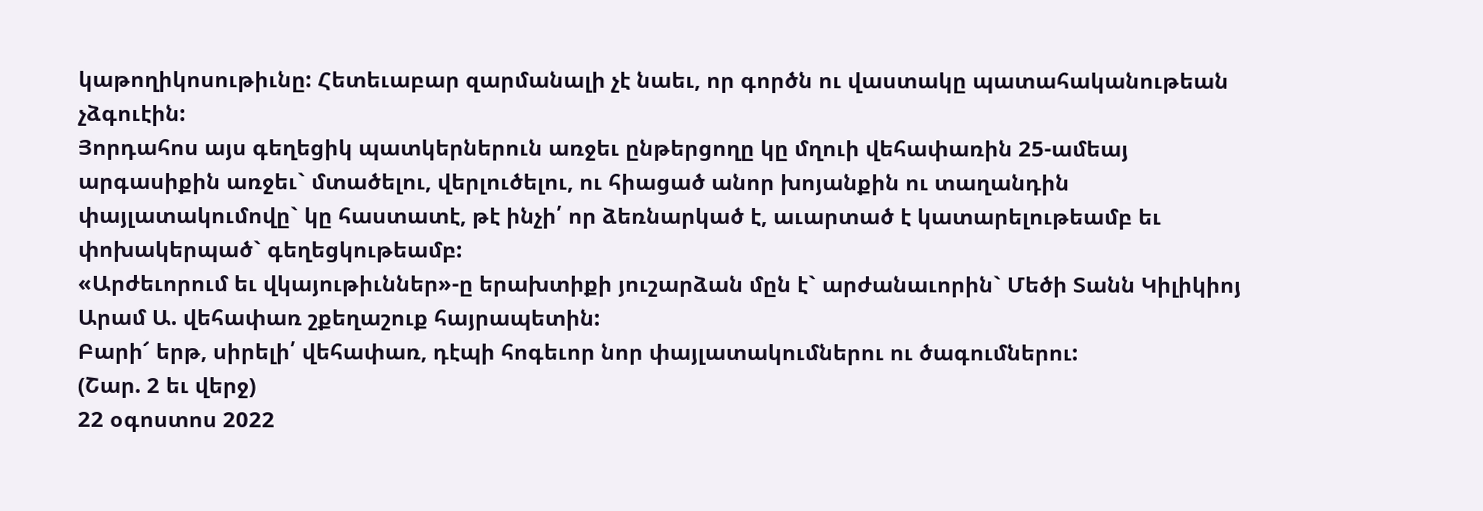կաթողիկոսութիւնը: Հետեւաբար զարմանալի չէ նաեւ, որ գործն ու վաստակը պատահականութեան չձգուէին:
Յորդահոս այս գեղեցիկ պատկերներուն առջեւ ընթերցողը կը մղուի վեհափառին 25-ամեայ արգասիքին առջեւ` մտածելու, վերլուծելու, ու հիացած անոր խոյանքին ու տաղանդին փայլատակումովը` կը հաստատէ, թէ ինչի՛ որ ձեռնարկած է, աւարտած է կատարելութեամբ եւ փոխակերպած` գեղեցկութեամբ:
«Արժեւորում եւ վկայութիւններ»-ը երախտիքի յուշարձան մըն է` արժանաւորին` Մեծի Տանն Կիլիկիոյ Արամ Ա. վեհափառ շքեղաշուք հայրապետին:
Բարի՜ երթ, սիրելի՛ վեհափառ, դէպի հոգեւոր նոր փայլատակումներու ու ծագումներու:
(Շար. 2 եւ վերջ)
22 օգոստոս 2022